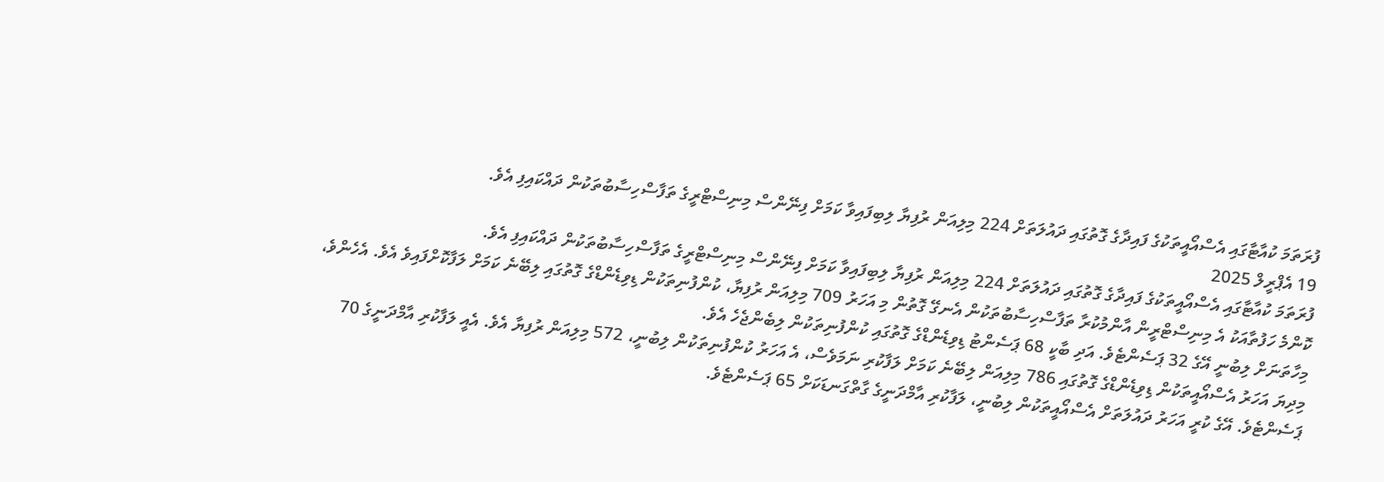ފުރަތަމަ ކުއާޓާގައި އެސްއޯއީތަކުގެ ފައިދާގެ ގޮތުގައި ދައުލަތަށް 224 މިލިއަން ރުފިޔާ ލިބިފައިވާ ކަމަށް ފިނޭންސް މިނިސްޓްރީގެ ތަފާސްހިސާބުތަކުން ދައްކައިފި އެވެ.
19 އެޕްރީލް 2025
ފުރަތަމަ ކުއާޓާގައި އެސްއޯއީތަކުގެ ފައިދާގެ ގޮތުގައި ދައުލަތަށް 224 މިލިއަން ރުފިޔާ ލިބިފައިވާ ކަމަށް ފިނޭންސް މިނިސްޓްރީގެ ތަފާސްހިސާބުތަކުން ދައްކައިފި އެވެ.
ކޮންމެ ހަފުތާއަކު އެ މިނިސްޓްރީން އާންމުކުރާ ތަފާސްހިސާބުތަކުން އެނގޭ ގޮތުން މި އަހަރު 709 މިލިއަން ރުފިޔާ، ކުންފުނިތަކުން ޑިވިޑެންޑްގެ ގޮތުގައި ލިބޭނެ ކަމަށް ލަފާކޮށްފައިވެ އެވެ. އެހެންވެ، މިހާތަނަށް ލިބުނީ އޭގެ 32 ޕަސެންޓެވެ. އަދި ބާކީ 68 ޕަސެންޓު ޑިވިޑެންޑްގެ ގޮތުގައި ކުންފުނިތަކުން ލިބެންޖެހެ އެވެ.
މިދިޔަ އަހަރު އެސްއޯއީތަކުން ޑިވިޑެންޑްގެ ގޮތުގައި 786 މިލިއަން ލިބޭނެ ކަމަށް ލަފާކުރި ނަމަވެސް، އެ އަހަރު ކުންފުނިތަކުން ލިބުނީ، 572 މިލިއަން ރުފިޔާ އެވެ. އެއީ ލަފާކުރި އާމްދަނީގެ 70 ޕަސެންޓެވެ. އޭގެ ކުރީ އަހަރު ދައުލަތަށް އެސްއޯއީތަކުން ލިބުނީ، ލަފާކުރި އާމްދަނީގެ ގާތްގަނޑަކަށް 65 ޕަސެންޓެވެ.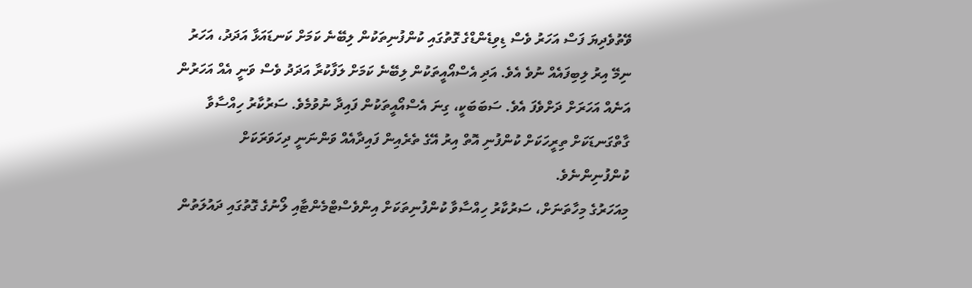ވޭތުވެދިޔަ ފަސް އަހަރު ވެސް ޑިވިޑެންޑްގެ ގޮތުގައި ކުންފުނިތަކުން ލިބޭނެ ކަމަށް ކަނޑައަޅާ އަދަދު، އަހަރު ނިމޭ އިރު ލިބިފައެއް ނުވެ އެވެ. އަދި އެސްއޯއީތަކުން ލިބޭނެ ކަމަށް ލަފާކުރާ އަދަދު ވެސް ވަނީ އެއް އަހަރުން އަނެއް އަހަރަށް ދަށްވެފަ އެވެ. ސަބަބަކީ، ގިނަ އެސްއޯއީތަކުން ފައިދާ ނުވުމެވެ. ސަރުކާރު ހިއްސާވާ ގާތްގަނޑަކަށް ތިރީހަކަށް ކުންފުނި އޮތް އިރު އޭގެ ތެރެއިން ފައިދާއެއް ވަންނަނީ ދިހަވަރަކަށް ކުންފުނިންނެވެ.
މިއަހަރުގެ މިހާތަނަށް، ސަރުކާރު ހިއްސާވާ ކުންފުނިތަކަށް އިންވެސްޓްމެންޓާއި ލޯނުގެ ގޮތުގައި ދައުލަތުން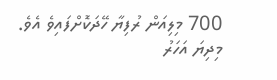700 މިލިއަން ރުފިޔާ ހޭދަކޮށްފައިވެ އެވެ.
މިދިޔަ އަހަރު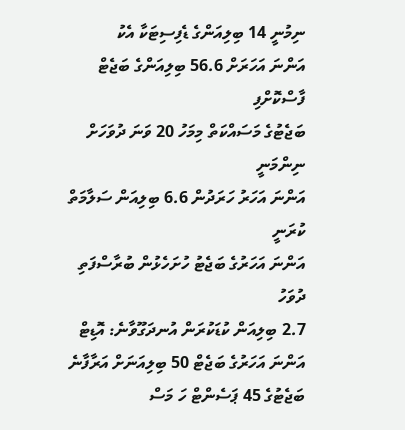ނިމުނީ 14 ބިލިއަންގެ ޑެފިސިޓަކާ އެކު
އަންނަ އަހަރަށް 56.6 ބިލިއަންގެ ބަޖެޓް ފާސްކޮށްފި
ބަޖެޓުގެ މަސައްކަތް މިމަހު 20 ވަނަ ދުވަހަށް ނިންމަނީ
އަންނަ އަހަރު ހަރަދުން 6.6 ބިލިއަން ސަލާމަތް ކުރަނީ
އަންނަ އަހަރުގެ ބަޖެޓު ހުށަހެޅުން ބުރާސްފަތި ދުވަހު
2.7 ބިލިއަން ކުޑަކުރަން އުނދަގޫވާނެ: އޮޑިޓް
އަންނަ އަހަރުގެ ބަޖެޓް 50 ބިލިއަނަށް އަރާފާނެ
ބަޖެޓުގެ 45 ޕަސެންޓް ހަ މަސް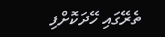ތެރޭގައި ހޭދަކޮށްފި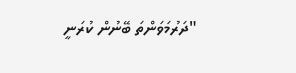"ދަރުމަވަންތަ ބޭނުން ކުރަނީ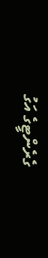ގެރެންޓީގެ އަގު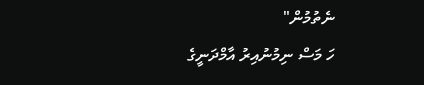ނެތުމުން"
ހަ މަސް ނިމުނުއިރު އާމްދަނީގެ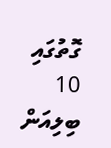ގޮތުގައި 10 ބިލިއަން